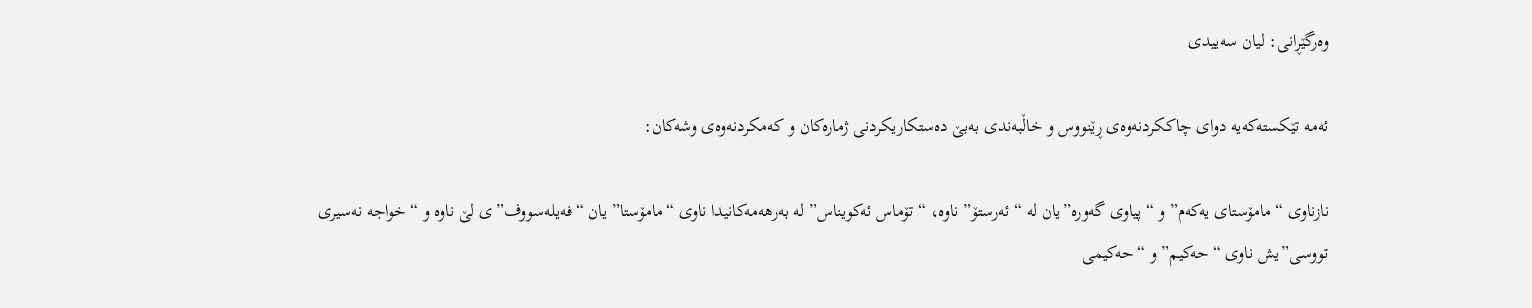وەرگێڕانى: لیان سەییدی

ئەمە تێکستەکەیە دوای چاککردنەوەی ڕێنووس و خاڵبەندی بەبێ دەستکاریکردنی ژمارەکان و کەمکردنەوەی وشەکان:

نازناوی “مامۆستای یەکەم” و “پیاوی گەورە”یان لە “ئەرستۆ” ناوە، “تۆماس ئەکویناس” لە بەرهەمەکانیدا ناوی “مامۆستا” یان “فەیلەسووف”ی لێ ناوە و “خواجە نەسیری تووسی”یش ناوی “حەکیم” و “حەکیمی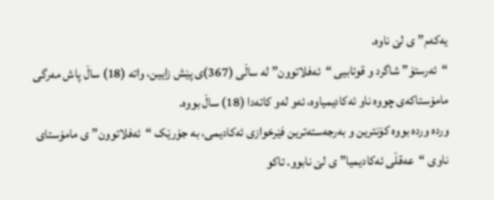یەکەم”ی لێ ناوە.
“ئەرستۆ” شاگرد و قوتابیی “ئەفلاتوون” لە ساڵی (367)ی پێش زایین، واتە (18) ساڵ پاش مەرگی مامۆستاکەی چووە ناو ئەکادیمیاوە، ئەو لەو کاتەدا (18) ساڵ بووە.
وردە وردە بووە کۆنترین و بەرجەستەترین فێرخوازی ئەکادیمی، بە جۆرێک “ئەفلاتوون”ی مامۆستای ناوی “عەقڵی ئەکادیمیا”ی لێ نابوو. تاکو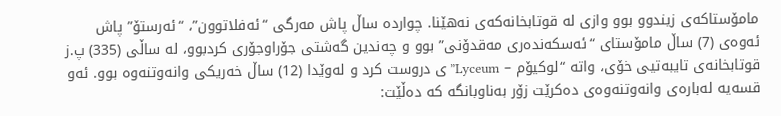مامۆستاکەی زیندوو بوو وازی لە قوتابخانەکەی نەهێنا. چواردە ساڵ پاش مەرگی “ئەفلاتوون”، “ئەرستۆ” پاش ئەوەی (7) ساڵ مامۆستای “ئەسکەندەری مەقدۆنی” بوو و چەندین گەشتی جۆراوجۆری کردبوو، لە ساڵی (335) پ.ز قوتابخانەی تایبەتیی خۆی، واتە “لوکیۆم – Lyceum”ی دروست کرد و لەوێدا (12) ساڵ خەریکی وانەوتنەوە بوو. ئەو قسەیە لەبارەی وانەوتنەوەی دەکرێت زۆر بەناوبانگە کە دەڵێت: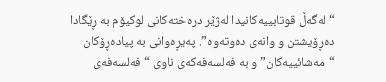“لەگەڵ قوتابییەکانیدا لەژێر درەختەکانی لوکیۆم بە ڕێگادا دەڕۆیشتن و وانەی دەوتەوە”. پەیڕەوانی بە پیادەڕۆکان “مەشائییەکان” و بە فەلسەفەکەی ناوی “فەلسەفەی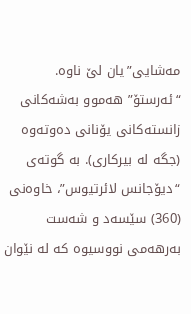مەشایی”یان لێ ناوە.
“ئەرستۆ” هەموو بەشەکانی زانستەکانی یۆنانی دەوتەوە (جگە لە بیرکاری). بە گوتەی “دیۆجانس لائرتیوس”، خاوەنی (360) سێسەد و شەست بەرهەمی نووسیوە کە لە نێوان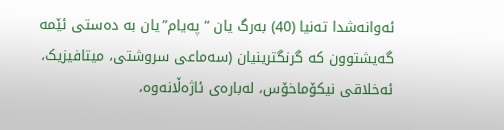ئەوانەشدا تەنیا (40) بەرگ یان “پەیام”یان بە دەستی ئێمە گەیشتوون کە گرنگترینیان (سەماعی سروشتی، میتافیزیک، ئەخلاقی نیکۆماخۆس، لەبارەی ئاژەڵانەوە،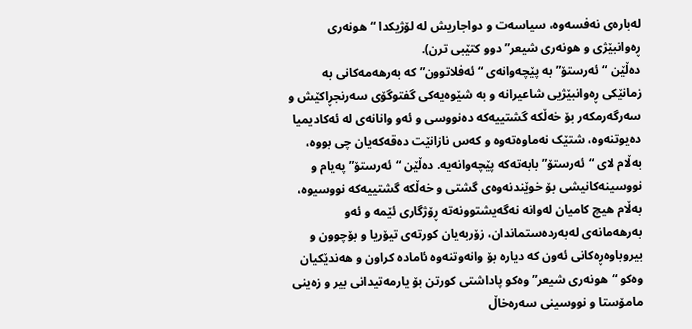لەبارەی نەفسەوە، سیاسەت و دواجاریش لە لۆژیکدا “هونەری ڕەوانبێژی و هونەری شیعر” دوو کتێبی ترن).
دەڵێن “ئەرستۆ” بە پێچەوانەی “ئەفلاتوون” کە بەرهەمەکانی بە زمانێکی ڕەوانبێژیی شاعیرانە و بە شێوەیەکی گفتوگۆی سەرنجڕاکێش و سەرگەرمکەر بۆ خەڵکە گشتییەکە دەنووسی و ئەو وانانەی لە ئەکادیمیا دەیوتنەوە، شتێک نەماوەتەوە و کەس نازانێت دەقەکەیان چی بووە، بەڵام لای “ئەرستۆ” بابەتەکە پێچەوانەیە. دەڵێن “ئەرستۆ” پەیام و نووسینەکانیشی بۆ خوێندنەوەی گشتی و خەڵکە گشتییەکە نووسیوە، بەڵام هیچ کامیان لەوانە نەگەیشتوونەتە ڕۆژگاری ئێمە و ئەو بەرهەمانەی لەبەردەستماندان، زۆربەیان کورتەی تیۆریا و بۆچوون و بیروباوەڕەکانی ئەون کە دیارە بۆ وانەوتنەوە ئامادە کراون و هەندێکیان وەکو “هونەری شیعر” وەکو پاداشتی کورتن بۆ یارمەتیدانی بیر و زەینی مامۆستا و نووسینی سەرەخاڵ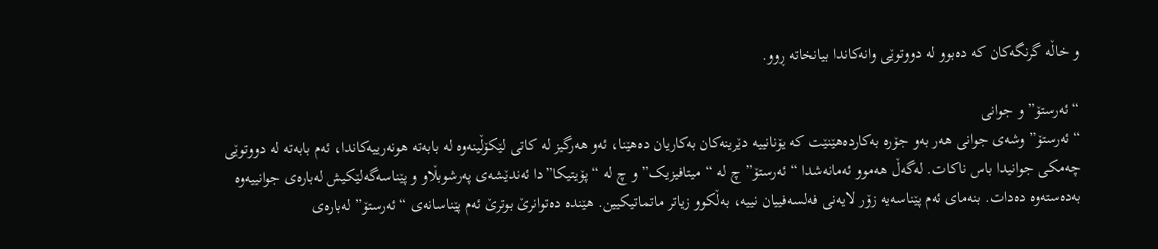و خاڵە گرنگەکان کە دەبوو لە دووتوێی وانەکاندا بیانخاتە ڕوو.

“ئەرستۆ” و جوانی
“ئەرستۆ” وشەی جوانی هەر بەو جۆرە بەکاردەهێنێت کە یۆنانییە دێرینەکان بەکاریان دەهێنا، ئەو هەرگیز لە کاتی لێکۆڵینەوە لە بابەتە هونەرییەکاندا، ئەم بابەتە لە دووتوێی چەمکی جوانیدا باس ناکات. لەگەڵ هەموو ئەمانەشدا “ئەرستۆ” چ لە “میتافیزیک” و چ لە “پۆیتیکا”دا ئەندێشەی پەرشوبڵاو و پێناسەگەلێکیش لەبارەی جوانییەوە بەدەستەوە دەدات. بنەمای ئەم پێناسەیە زۆر لایەنی فەلسەفییان نییە، بەڵکوو زیاتر ماتماتیکیین. هێندە دەتوانرێ بوترێ ئەم پێناسانەی “ئەرستۆ” لەبارەی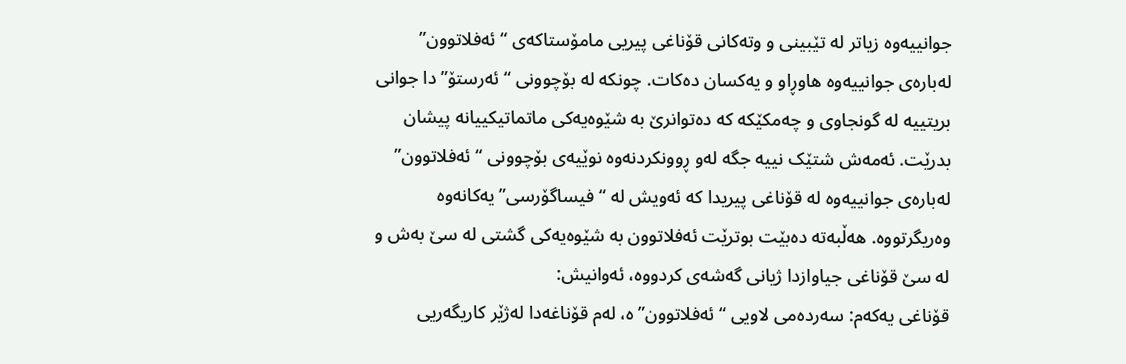جوانییەوە زیاتر لە تێبینی و وتەکانی قۆناغی پیریی مامۆستاکەی “ئەفلاتوون” لەبارەی جوانییەوە هاوڕاو و یەکسان دەکات. چونکە لە بۆچوونی “ئەرستۆ”دا جوانی بریتییە لە گونجاوی و چەمکێکە کە دەتوانرێ بە شێوەیەکی ماتماتیکییانە پیشان بدرێت. ئەمەش شتێک نییە جگە لەو ڕوونکردنەوە نوێیەی بۆچوونی “ئەفلاتوون” لەبارەی جوانییەوە لە قۆناغی پیریدا کە ئەویش لە “فیساگۆرسی”یەکانەوە وەریگرتووە. هەڵبەتە دەبێت بوترێت ئەفلاتوون بە شێوەیەکی گشتی لە سێ بەش و لە سێ قۆناغی جیاوازدا ژیانی گەشەی کردووە، ئەوانیش:
قۆناغی یەکەم: سەردەمی لاویی “ئەفلاتوون”ە، لەم قۆناغەدا لەژێر کاریگەریی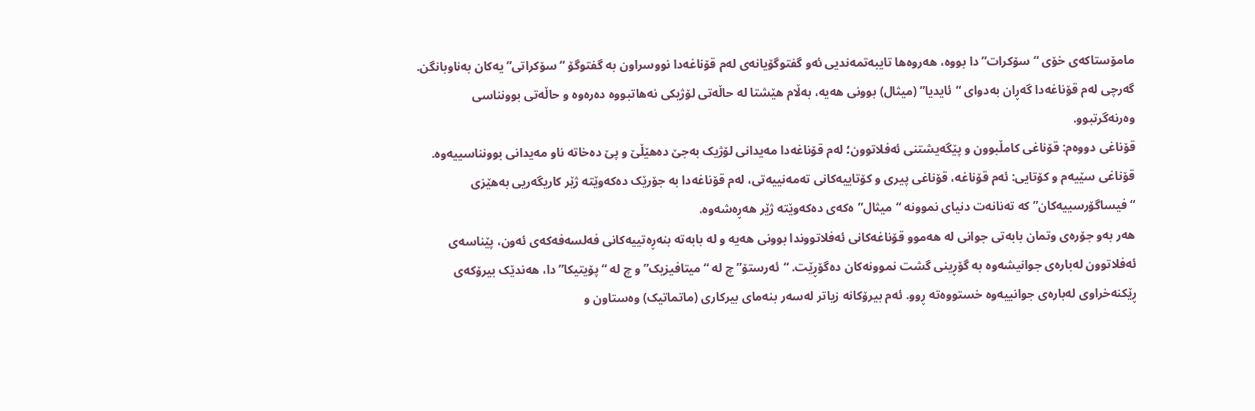مامۆستاکەی خۆی “سۆکرات”دا بووە، هەروەها تایبەتمەندیی ئەو گفتوگۆیانەی لەم قۆناغەدا نووسراون بە گفتوگۆ “سۆکراتی”یەکان بەناوبانگن. گەرچی لەم قۆناغەدا گەڕان بەدوای “ئایدیا” (میثال) بوونی هەیە، بەڵام هێشتا لە حاڵەتی لۆژیکی نەهاتبووە دەرەوە و حاڵەتی بوونناسی وەرنەگرتبوو.
قۆناغی دووەم: قۆناغی کامڵبوون و پێگەیشتنی ئەفلاتوون؛ لەم قۆناغەدا مەیدانی لۆژیک بەجێ دەهێڵێ و پێ دەخاتە ناو مەیدانی بوونناسییەوە.
قۆناغی سێیەم و کۆتایی: ئەم قۆناغە، قۆناغی پیری و کۆتاییەکانی تەمەنییەتی، لەم قۆناغەدا بە جۆرێک دەکەوێتە ژێر کاریگەریی بەهێزی “فیساگۆرسییەکان” کە تەنانەت دنیای نموونە “میثال”ەکەی دەکەوێتە ژێر هەڕەشەوە.
هەر بەو جۆرەی وتمان بابەتی جوانی لە هەموو قۆناغەکانی ئەفلاتووندا بوونی هەیە و لە بابەتە بنەڕەتییەکانی فەلسەفەکەی ئەون، پێناسەی ئەفلاتوون لەبارەی جوانیشەوە بە گۆڕینی گشت نموونەکان دەگۆڕێت. “ئەرستۆ” چ لە “میتافیزیک” و چ لە “پۆیتیکا”دا، هەندێک بیرۆکەی ڕێکنەخراوی لەبارەی جوانییەوە خستووەتە ڕوو. ئەم بیرۆکانە زیاتر لەسەر بنەمای بیرکاری (ماتماتیک) وەستاون و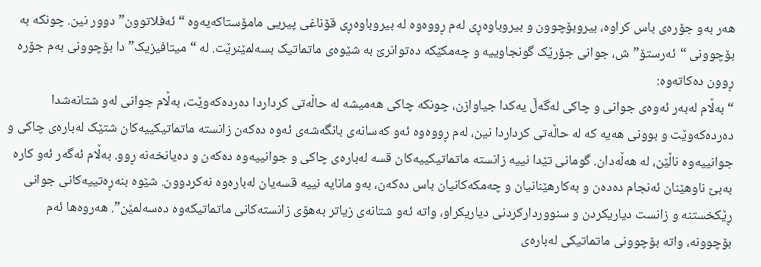هەر بەو جۆرەی باس کراوە، بیروبۆچوون و بیروباوەڕی لەم ڕووەوە لە بیروباوەڕی قۆناغی پیریی مامۆستاکەیەوە “ئەفلاتوون” دوور نین. چونکە بە بۆچوونی “ئەرستۆ”ش، جوانی جۆرێک گونجاوییە و چەمکێکە دەتوانرێ بە شێوەی ماتماتیک بسەلمێنرێت. لە “میتافیزیک”دا بۆچوونی بەم جۆرە ڕوون دەکاتەوە:
“بەڵام لەبەر ئەوەی جوانی و چاکی لەگەڵ یەکدا جیاوازن، چونکە چاکی هەمیشە لە حاڵەتی کرداردا دەردەکەوێت، بەڵام جوانی لەو شتانەشدا دەردەکەوێت و بوونی هەیە کە لە حاڵەتی کرداردا نین، لەم ڕووەوە ئەو کەسانەی بانگەشەی ئەوە دەکەن زانستە ماتماتیکییەکان شتێک لەبارەی چاکی و جوانییەوە ناڵێن، لە هەڵەدان. گومانی تێدا نییە زانستە ماتماتیکییەکان قسە لەبارەی چاکی و جوانییەوە دەکەن و دەیانخەنە ڕوو. بەڵام ئەگەر ئەو کارە بەبێ ناوهێنان ئەنجام دەدەن و بەکارهێنانیان و چەمکەکانیان باس دەکەن، بەو مانایە نییە قسەیان لەبارەوە نەکردوون. شێوە بنەڕەتییەکانی جوانی ڕێکخستنە و زانست دیاریکردن و سنووردارکردنی دیاریکراو، واتە ئەو شتانەی زیاتر بەهۆی زانستەکانی ماتماتیکەوە دەسەلمێن”. هەروەها ئەم بۆچوونە، واتە بۆچوونی ماتماتیکی لەبارەی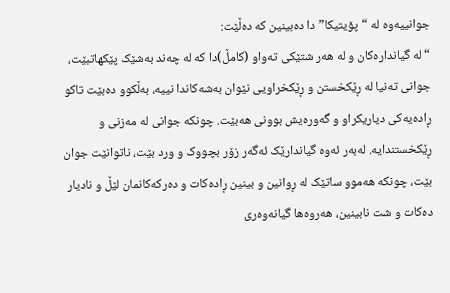جوانییەوە لە “پۆیتیکا”دا دەبینین کە دەڵێت:
“لە گیاندارەکان و لە هەر شتێکی تەواو (کامڵ)دا کە لە چەند بەشێک پێکهاتبێت، جوانی تەنیا لە ڕێکخستن و ڕێکخراویی نێوان بەشەکاندا نییە، بەڵکوو دەبێت تاکو ڕادەیەکی دیاریکراو و گەورەیش بوونی هەبێت. چونکە جوانی لە مەزنی و ڕێکخستندایە. لەبەر ئەوە گیاندارێک ئەگەر زۆر بچووک و ورد بێت، ناتوانێت جوان بێت، چونکە هەموو ساتێک لە ڕوانین و بینین ڕادەکات و دەرکەکانمان لێڵ و نادیار دەکات و شت نابینین، هەروەها گیانەوەری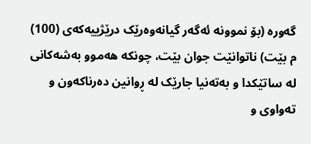گەورە (بۆ نموونە ئەگەر گیانەوەرێک درێژییەکەی (100) م بێت) ناتوانێت جوان بێت، چونکە هەموو بەشەکانی لە ساتێکدا و بەتەنیا جارێک لە ڕوانین دەرناکەون و تەواوی و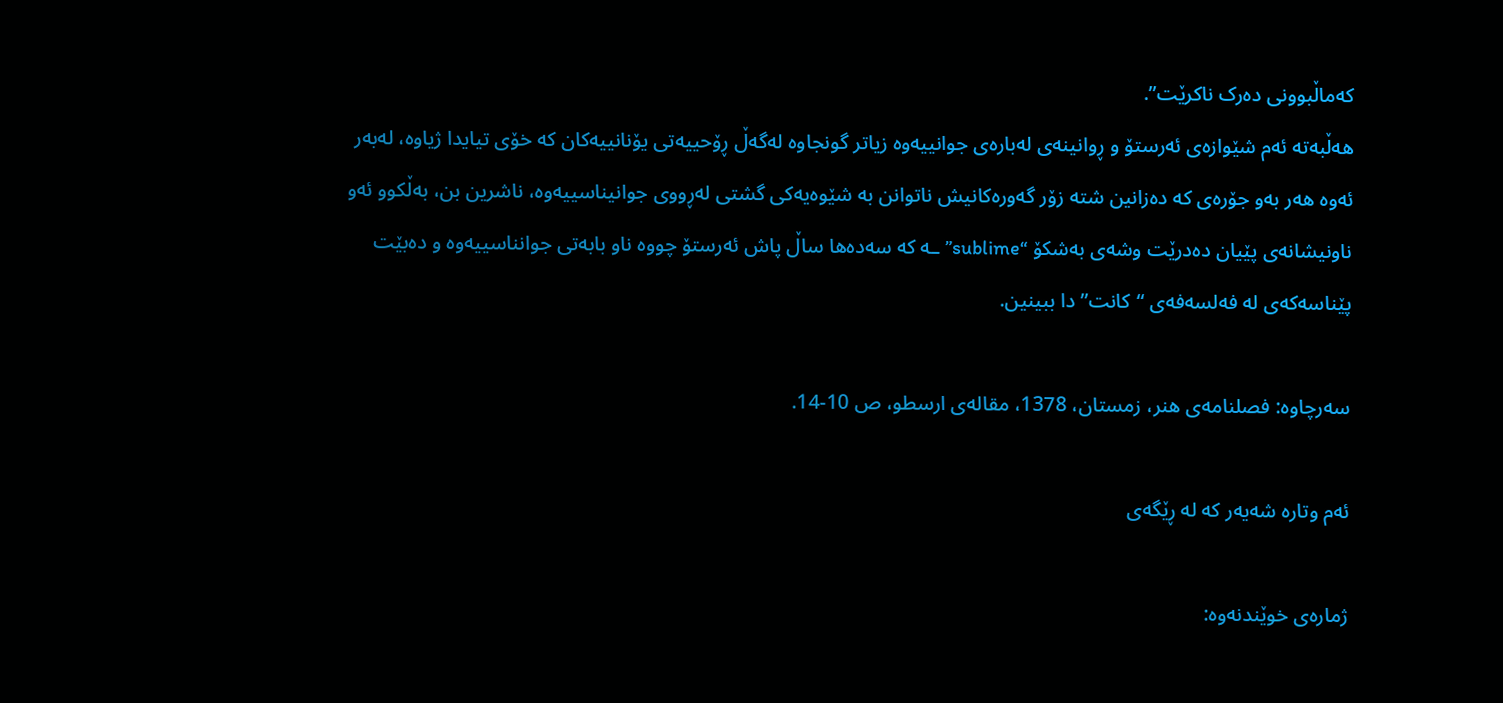کەماڵبوونی دەرک ناکرێت”.
هەڵبەتە ئەم شێوازەی ئەرستۆ و ڕوانینەی لەبارەی جوانییەوە زیاتر گونجاوە لەگەڵ ڕۆحییەتی یۆنانییەکان کە خۆی تیایدا ژیاوە، لەبەر ئەوە هەر بەو جۆرەی کە دەزانین شتە زۆر گەورەکانیش ناتوانن بە شێوەیەکی گشتی لەڕووی جوانیناسییەوە، ناشرین بن، بەڵکوو ئەو ناونیشانەی پێیان دەدرێت وشەی بەشکۆ “sublime”ـە کە سەدەها ساڵ پاش ئەرستۆ چووە ناو بابەتی جوانناسییەوە و دەبێت پێناسەکەی لە فەلسەفەی “کانت”دا ببینین.

سەرچاوە: فصلنامەی هنر، زمستان، 1378، مقالەی ارسطو، ص 10-14.

ئەم وتارە شەیەر کە لە ڕێگەی

ژمارەی خوێندنەوە: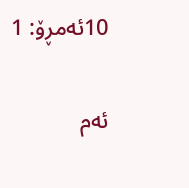10ئەمڕۆ: 1

ئەم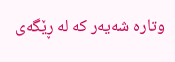وتارە شەیەر کە لە ڕێگەی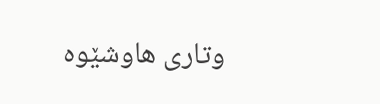وتاری هاوشێوە